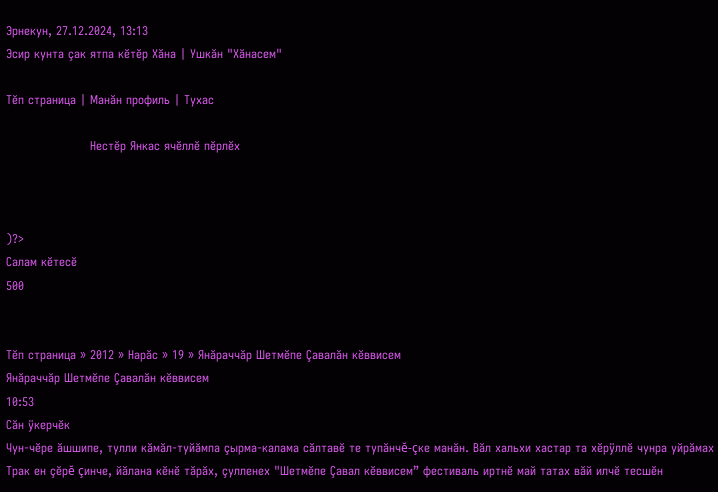Эрнекун, 27.12.2024, 13:13
Эсир кунта çак ятпа кĕтĕр Хăна | Ушкăн "Хăнасем"

Тĕп страница | Манăн профиль | Тухас

                     Нестĕр Янкас ячĕллĕ пĕрлĕх



)?>
Салам кĕтесĕ
500


Тĕп страница » 2012 » Нарăс » 19 » Янăраччăр Шетмĕпе Çавалăн кĕввисем
Янăраччăр Шетмĕпе Çавалăн кĕввисем
10:53
Сăн ÿкерчĕк
Чун-чĕре ăшшипе, тулли кăмăл-туйăмпа çырма-калама сăлтавĕ те тупăнчĕ-çке манăн. Вăл хальхи хастар та хĕрÿллĕ чунра уйрăмах Трак ен çĕрĕ çинче, йăлана кĕнĕ тăрăх, çулленех "Шетмĕпе Çавал кĕввисем” фестиваль иртнĕ май татах вăй илчĕ тесшĕн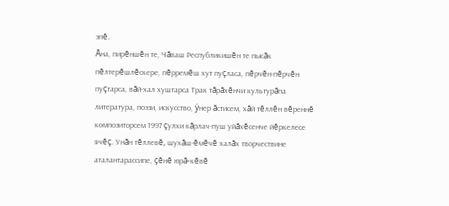эпĕ.
Ăна, пирĕншĕн те, Чăваш Республикишĕн те пысăк пĕлтерĕшлĕскере, пĕрремĕш хут пуçласа, пĕрчĕн-пĕрчĕн пуçтарса, вăй-хал хуштарса Трак тăрăхĕнчи культурăпа литература, поэзи, искусство, ÿнер ăстисем, хăй тĕллĕн вĕреннĕ композиторсем 1997 çулхи кăрлач-пуш уйăхĕсенче йĕркелесе ячĕç. Унăн тĕллевĕ, шухăш-ĕмĕчĕ халăх творчествине аталантарассипе, çĕнĕ юрă-кĕвĕ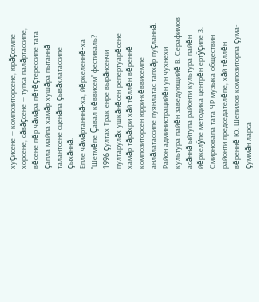хуçисене — композиторсене, юрăçсемпе хорсене, сăвăçсене — тупса палăртассипе, вĕсене пĕр чăмăра пĕтĕçтерессипе тата çапла майпа хамăр хушăра пытаннă талантсене сценăпа çывăхлатассипе çыхăннă.
Епле чăмăртанннă-ха, йĕркеленнĕ-ха "Шетмĕпе Çавал кĕввисем” фестиваль?
1996 çултах Трак енре вырăнсенчи пултарулăх ушкăнĕсен репертуарĕсене хамăр тăрăхри хăй тĕллĕн вĕреннĕ композиторсен юрри-кĕввисемпе анлăлатассипе пуянлатас тапхăр пуçланнă. Район администрацийĕн ун чухнехи культура пайĕн заведующийĕ В. Серафимов асăннă ыйтупа районти культура пайĕн йĕркелÿпе методика центрĕн ертÿçипе З. Смирновапа тата ЧР музыка обществин районти председателĕпе, хăй тĕллĕн вĕреннĕ Ю. Шепилов композиторпа çума-çуммăн ларса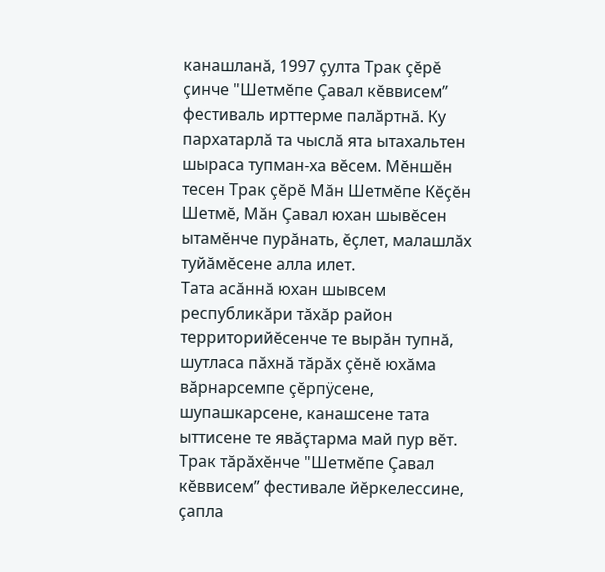канашланă, 1997 çулта Трак çĕрĕ çинче "Шетмĕпе Çавал кĕввисем” фестиваль ирттерме палăртнă. Ку пархатарлă та чыслă ята ытахальтен шыраса тупман-ха вĕсем. Мĕншĕн тесен Трак çĕрĕ Мăн Шетмĕпе Кĕçĕн Шетмĕ, Мăн Çавал юхан шывĕсен ытамĕнче пурăнать, ĕçлет, малашлăх туйăмĕсене алла илет.
Тата асăннă юхан шывсем республикăри тăхăр район территорийĕсенче те вырăн тупнă, шутласа пăхнă тăрăх çĕнĕ юхăма вăрнарсемпе çĕрпÿсене, шупашкарсене, канашсене тата ыттисене те явăçтарма май пур вĕт.
Трак тăрăхĕнче "Шетмĕпе Çавал кĕввисем” фестивале йĕркелессине, çапла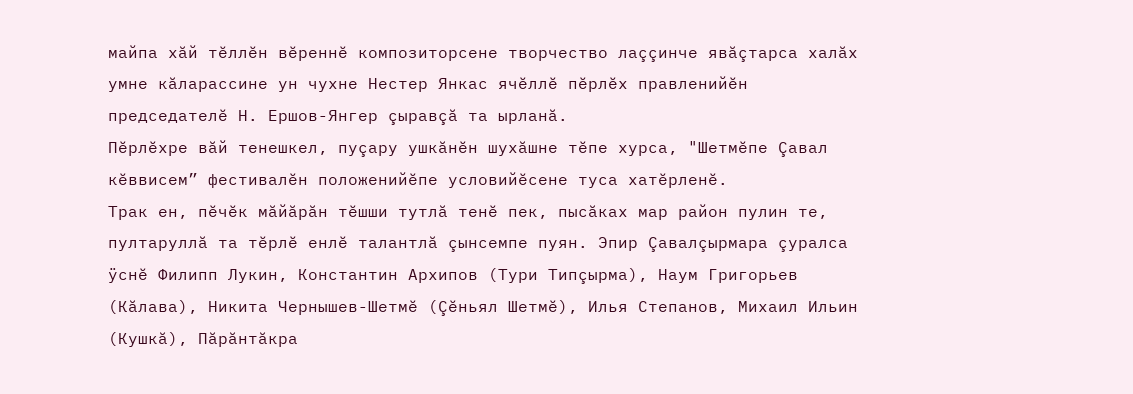майпа хăй тĕллĕн вĕреннĕ композиторсене творчество лаççинче явăçтарса халăх умне кăларассине ун чухне Нестер Янкас ячĕллĕ пĕрлĕх правленийĕн председателĕ Н. Ершов-Янгер çыравçă та ырланă.
Пĕрлĕхре вăй тенешкел, пуçару ушкăнĕн шухăшне тĕпе хурса, "Шетмĕпе Çавал кĕввисем” фестивалĕн положенийĕпе условийĕсене туса хатĕрленĕ.
Трак ен, пĕчĕк мăйăрăн тĕшши тутлă тенĕ пек, пысăках мар район пулин те, пултаруллă та тĕрлĕ енлĕ талантлă çынсемпе пуян. Эпир Çавалçырмара çуралса ÿснĕ Филипп Лукин, Константин Архипов (Тури Типçырма), Наум Григорьев (Кăлава), Никита Чернышев-Шетмĕ (Çĕньял Шетмĕ), Илья Степанов, Михаил Ильин (Кушкă), Пăрăнтăкра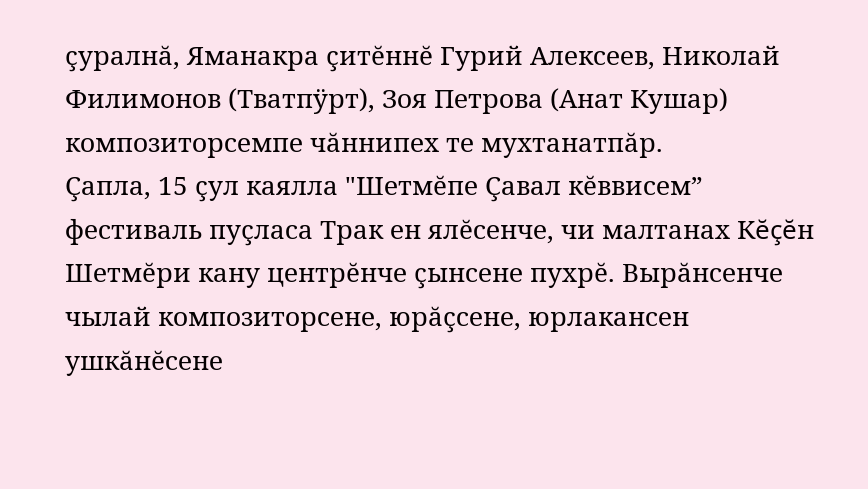çуралнă, Яманакра çитĕннĕ Гурий Алексеев, Николай Филимонов (Тватпÿрт), Зоя Петрова (Анат Кушар) композиторсемпе чăннипех те мухтанатпăр.
Çапла, 15 çул каялла "Шетмĕпе Çавал кĕввисем” фестиваль пуçласа Трак ен ялĕсенче, чи малтанах Кĕçĕн Шетмĕри кану центрĕнче çынсене пухрĕ. Вырăнсенче чылай композиторсене, юрăçсене, юрлакансен ушкăнĕсене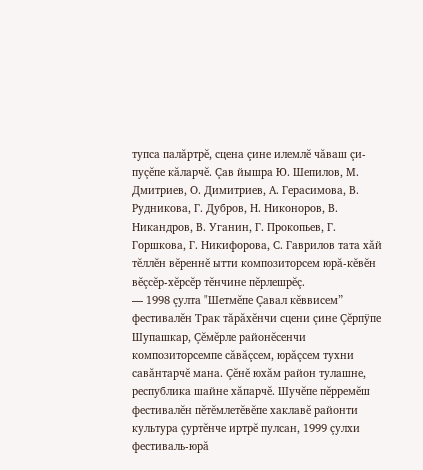тупса палăртрĕ, сцена çине илемлĕ чăваш çи-пуçĕпе кăларчĕ. Çав йышра Ю. Шепилов, М. Дмитриев, О. Димитриев, А. Герасимова, В. Рудникова, Г. Дубров, Н. Никоноров, В. Никандров, В. Уганин, Г. Прокопьев, Г. Горшкова, Г. Никифорова, С. Гаврилов тата хăй тĕллĕн вĕреннĕ ытти композиторсем юрă-кĕвĕн вĕçсĕр-хĕрсĕр тĕнчине пĕрлешрĕç.
— 1998 çулта "Шетмĕпе Çавал кĕввисем” фестивалĕн Трак тăрăхĕнчи сцени çине Çĕрпÿпе Шупашкар, Çĕмĕрле районĕсенчи композиторсемпе сăвăçсем, юрăçсем тухни савăнтарчĕ мана. Çĕнĕ юхăм район тулашне, республика шайне хăпарчĕ. Шучĕпе пĕрремĕш фестивалĕн пĕтĕмлетĕвĕпе хаклавĕ районти культура çуртĕнче иртрĕ пулсан, 1999 çулхи фестиваль-юрă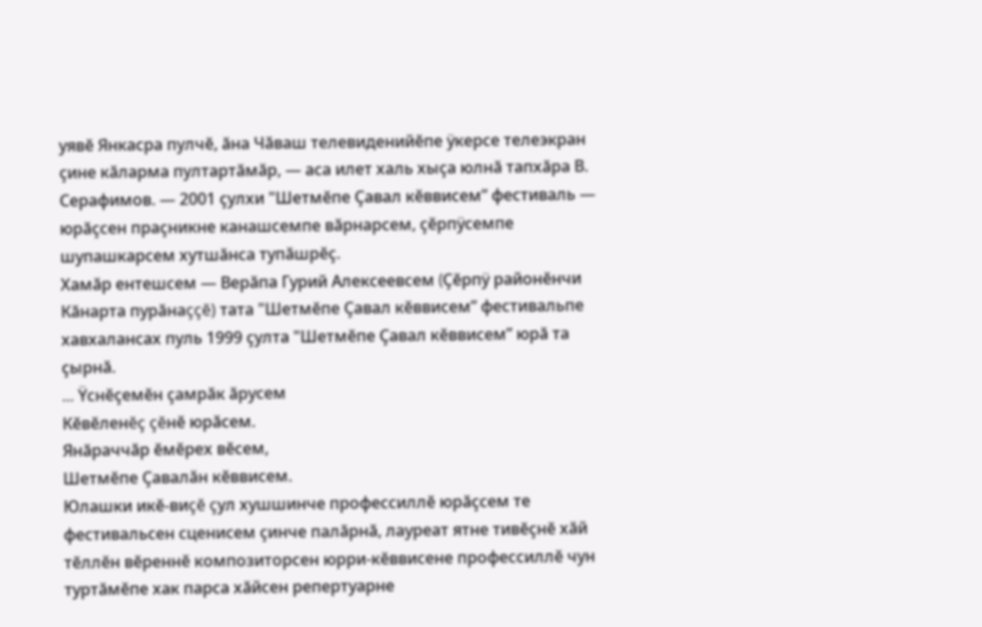уявĕ Янкасра пулчĕ, ăна Чăваш телевиденийĕпе ÿкерсе телеэкран çине кăларма пултартăмăр, — аса илет халь хыçа юлнă тапхăра В. Серафимов. — 2001 çулхи "Шетмĕпе Çавал кĕввисем” фестиваль — юрăçсен праçникне канашсемпе вăрнарсем, çĕрпÿсемпе шупашкарсем хутшăнса тупăшрĕç.
Хамăр ентешсем — Верăпа Гурий Алексеевсем (Çĕрпÿ районĕнчи Кăнарта пурăнаççĕ) тата "Шетмĕпе Çавал кĕввисем” фестивальпе хавхалансах пуль 1999 çулта "Шетмĕпе Çавал кĕввисем” юрă та çырнă.
... Ÿснĕçемĕн çамрăк ăрусем
Кĕвĕленĕç çĕнĕ юрăсем.
Янăраччăр ĕмĕрех вĕсем,
Шетмĕпе Çавалăн кĕввисем.
Юлашки икĕ-виçĕ çул хушшинче профессиллĕ юрăçсем те фестивальсен сценисем çинче палăрнă, лауреат ятне тивĕçнĕ хăй тĕллĕн вĕреннĕ композиторсен юрри-кĕввисене профессиллĕ чун туртăмĕпе хак парса хăйсен репертуарне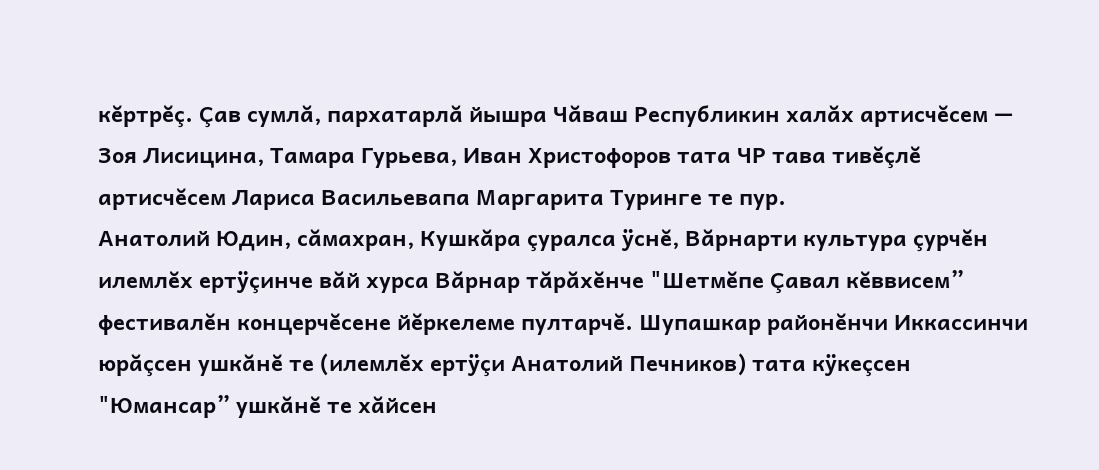кĕртрĕç. Çав сумлă, пархатарлă йышра Чăваш Республикин халăх артисчĕсем — Зоя Лисицина, Тамара Гурьева, Иван Христофоров тата ЧР тава тивĕçлĕ артисчĕсем Лариса Васильевапа Маргарита Туринге те пур.
Анатолий Юдин, сăмахран, Кушкăра çуралса ÿснĕ, Вăрнарти культура çурчĕн илемлĕх ертÿçинче вăй хурса Вăрнар тăрăхĕнче "Шетмĕпе Çавал кĕввисем” фестивалĕн концерчĕсене йĕркелеме пултарчĕ. Шупашкар районĕнчи Иккассинчи юрăçсен ушкăнĕ те (илемлĕх ертÿçи Анатолий Печников) тата кÿкеçсен "Юмансар” ушкăнĕ те хăйсен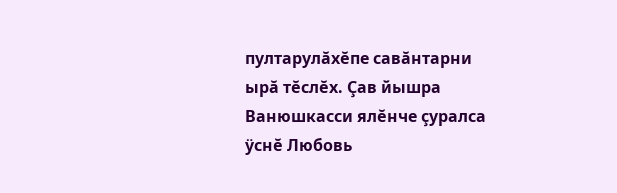пултарулăхĕпе савăнтарни ырă тĕслĕх. Çав йышра Ванюшкасси ялĕнче çуралса ÿснĕ Любовь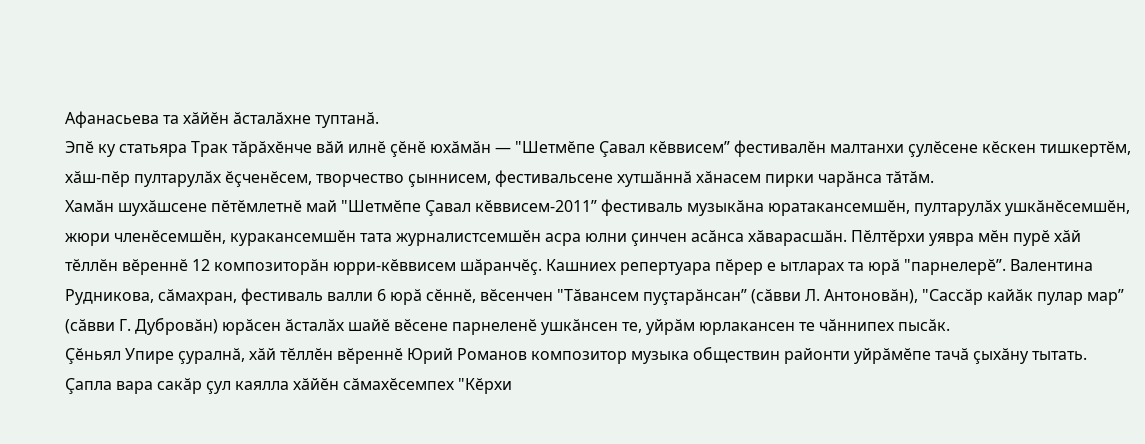Афанасьева та хăйĕн ăсталăхне туптанă.
Эпĕ ку статьяра Трак тăрăхĕнче вăй илнĕ çĕнĕ юхăмăн — "Шетмĕпе Çавал кĕввисем” фестивалĕн малтанхи çулĕсене кĕскен тишкертĕм, хăш-пĕр пултарулăх ĕçченĕсем, творчество çыннисем, фестивальсене хутшăннă хăнасем пирки чарăнса тăтăм.
Хамăн шухăшсене пĕтĕмлетнĕ май "Шетмĕпе Çавал кĕввисем-2011” фестиваль музыкăна юратакансемшĕн, пултарулăх ушкăнĕсемшĕн, жюри членĕсемшĕн, куракансемшĕн тата журналистсемшĕн асра юлни çинчен асăнса хăварасшăн. Пĕлтĕрхи уявра мĕн пурĕ хăй тĕллĕн вĕреннĕ 12 композиторăн юрри-кĕввисем шăранчĕç. Кашниех репертуара пĕрер е ытларах та юрă "парнелерĕ”. Валентина Рудникова, сăмахран, фестиваль валли 6 юрă сĕннĕ, вĕсенчен "Тăвансем пуçтарăнсан” (сăвви Л. Антоновăн), "Сассăр кайăк пулар мар” (сăвви Г. Дубровăн) юрăсен ăсталăх шайĕ вĕсене парнеленĕ ушкăнсен те, уйрăм юрлакансен те чăннипех пысăк.
Çĕньял Упире çуралнă, хăй тĕллĕн вĕреннĕ Юрий Романов композитор музыка обществин районти уйрăмĕпе тачă çыхăну тытать. Çапла вара сакăр çул каялла хăйĕн сăмахĕсемпех "Кĕрхи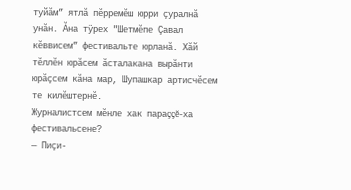туйăм” ятлă пĕрремĕш юрри çуралнă унăн. Ăна тÿрех "Шетмĕпе Çавал кĕввисем” фестивальте юрланă. Хăй тĕллĕн юрăсем ăсталакана вырăнти юрăçсем кăна мар, Шупашкар артисчĕсем те килĕштернĕ.
Журналистсем мĕнле хак параççĕ-ха фестивальсене?
— Пиçи-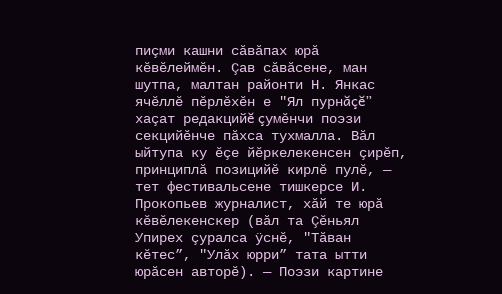пиçми кашни сăвăпах юрă кĕвĕлеймĕн. Çав сăвăсене, ман шутпа, малтан районти Н. Янкас ячĕллĕ пĕрлĕхĕн е "Ял пурнăçĕ” хаçат редакцийĕ çумĕнчи поэзи секцийĕнче пăхса тухмалла. Вăл ыйтупа ку ĕçе йĕркелекенсен çирĕп, принциплă позицийĕ кирлĕ пулĕ, — тет фестивальсене тишкерсе И. Прокопьев журналист, хăй те юрă кĕвĕлекенскер (вăл та Çĕньял Упирех çуралса ÿснĕ, "Тăван кĕтес”, "Улăх юрри” тата ытти юрăсен авторĕ). — Поэзи картине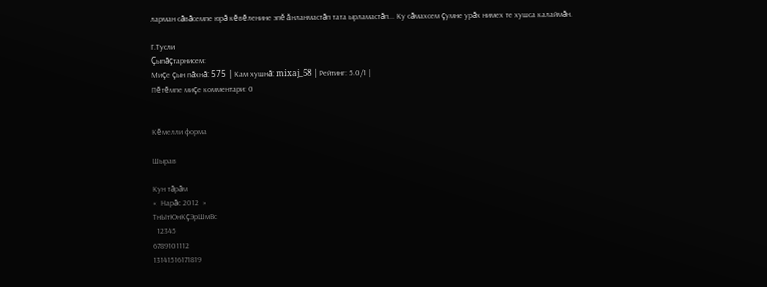ларман сăвăсемпе юрă кĕвĕленине эпĕ ăнланмастăп тата ырламастăп... Ку сăмахсем çумне урăх нимех те хушса калаймăн.

Г.Тусли
Çыпăçтарнисем:
Миçе çын пăхнă: 575 | Кам хушнă: mixaj_58 | Рейтинг: 5.0/1 |
Пĕтĕмпе миçе комментари: 0


Кĕмелли форма

Шырав

Кун тăрăм
«  Нарăс 2012  »
ТнЫтЮнКçЭрШмВс
  12345
6789101112
13141516171819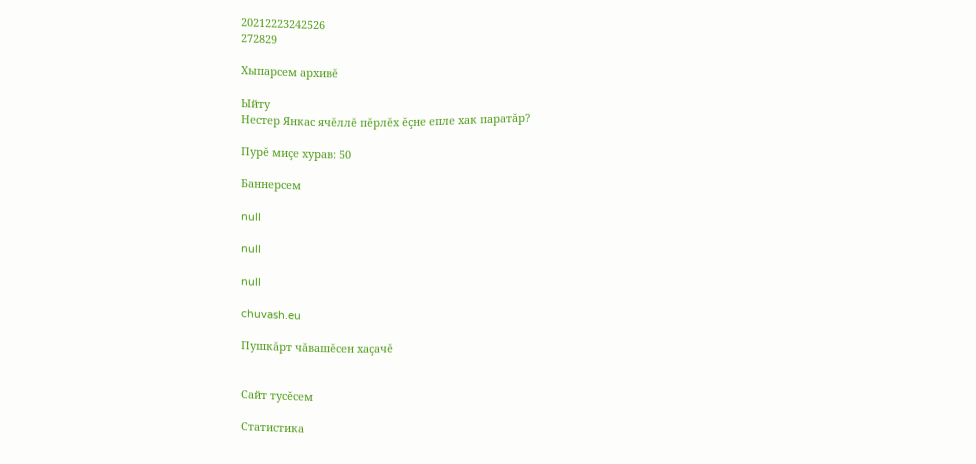20212223242526
272829

Хыпарсем архивĕ

Ыйту
Нестер Янкас ячĕллĕ пĕрлĕх ĕçне епле хак паратăр?

Пурĕ миçе хурав: 50

Баннерсем

null

null

null

chuvash.eu

Пушкăрт чăвашĕсен хаçачĕ


Сайт тусĕсем

Статистика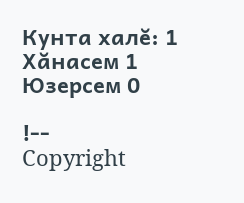Кунта халĕ: 1
Хăнасем 1
Юзерсем 0

!--
Copyright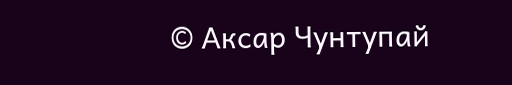© Аксар Чунтупай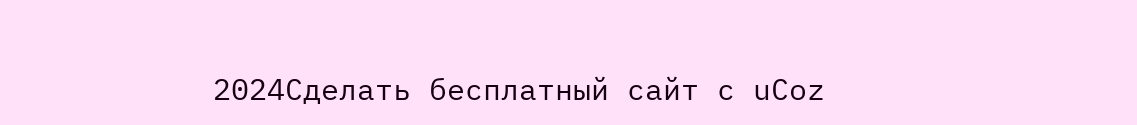2024Сделать бесплатный сайт с uCoz